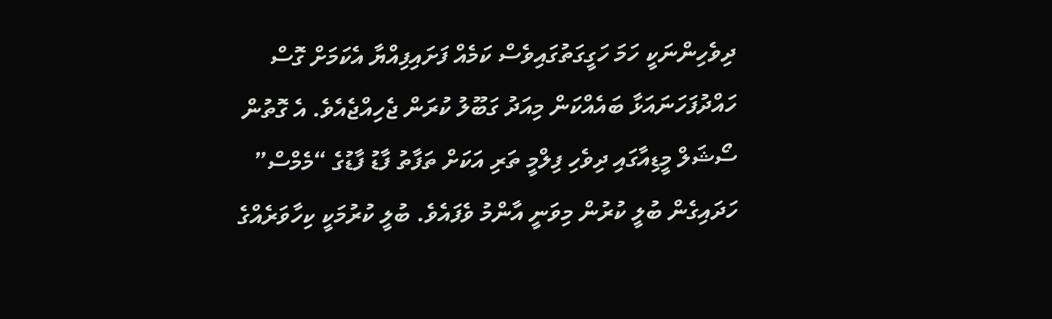ދިވެހިންނަކީ ހަމަ ހަގީގަތުގައިވެސް ކަމެއް ފަށައިފިއްޔާ އެކަމަށް ގޮސް ހައްދުފަހަނައަޅާ ބައެއްކަން މިއަދު ގަބޫލު ކުރަން ޖެހިއްޖެއެވެ. އެ ގޮތުން ސޯޝަލް މީޑިއާގައި ދިވެހި ފިލްމީ ތަރި އަކަށް ތަފާތު ފާޑު ފާޑުގެ “މެމްސް” ހަދައިގެން ބުލީ ކުރުން މިވަނީ އާންމު ވެފައެވެ. ބުލީ ކުރުމަކީ ކިހާވަރެއްގެ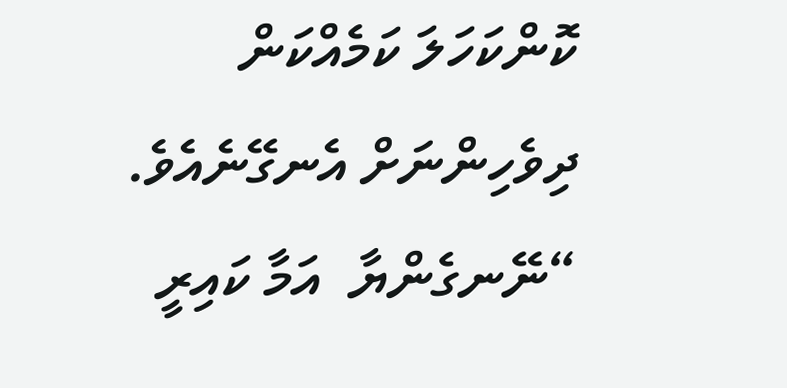ކޮންކަހަލަ ކަމެއްކަން ދިވެހިންނަށް އެނގޭނެއެވެ. “ނޭނގެންޔާ  އަމާ ކައިރީ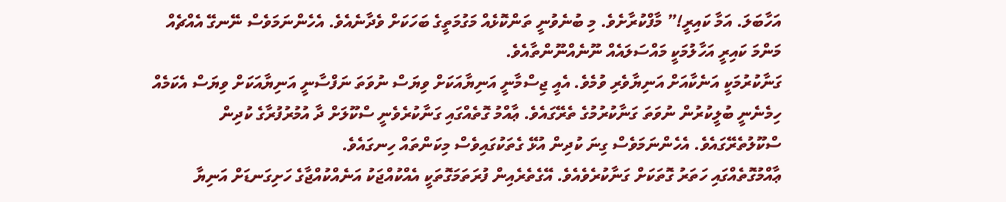އަހާބަލަ. އަމާ ކައިރީ!” މާފްކުރާށެވެ. މި ބުނެވުނީ ތަންކޮޅެއް މަގުމަތީގެ ބަހަކަށް ވެދާނެއެވެ. އެހެންނަމަވެސް ނޭނގޭ އެއްޗެއް މަންމަ ކައިރީ އަހާލުމަކީ މައްސަލައެއް ނޫނެއްނޫންތާއެވެ.
ގަނާކުރުމަކީ އަނެކާއަށް އަނިޔާވެރި ވުމެވެ. އެއީ ޖިސްމާނީ އަނިޔާއަކަށް ވިޔަސް ނުވަތަ ނަފްސާނީ އަނިޔާއަކަށް ވިޔަސް އެކަމެއް ހިމެނެނީ ބުލީކުރުން ނުވަތަ ގަނާކުރުމުގެ ތެރޭގައެވެ. ޢާއްމު ގޮތެއްގައި ގަނާކުރެވެނީ ސްކޫލަށް ދާ އުމުރުފުރާގެ ކުދިން ސްކޫލުތެރޭގައެވެ. އެހެންނަމަވެސް ގިނަ ކުދިން އުޅޭ ގެތަކުގައިވެސް މިކަންތައް ހިނގައެވެ.
ޢާއްމުގޮތެއްގައި ހަތަރު ގޮތަކަށް ގަނާކުރެވެއެވެ. އޭގެތެރެއިން ފުރަތަމަގޮތަކީ އެއްކުއްޖަކު އަނެއްކުއްޖާގެ ހަށިގަނޑަށް އަނިޔާ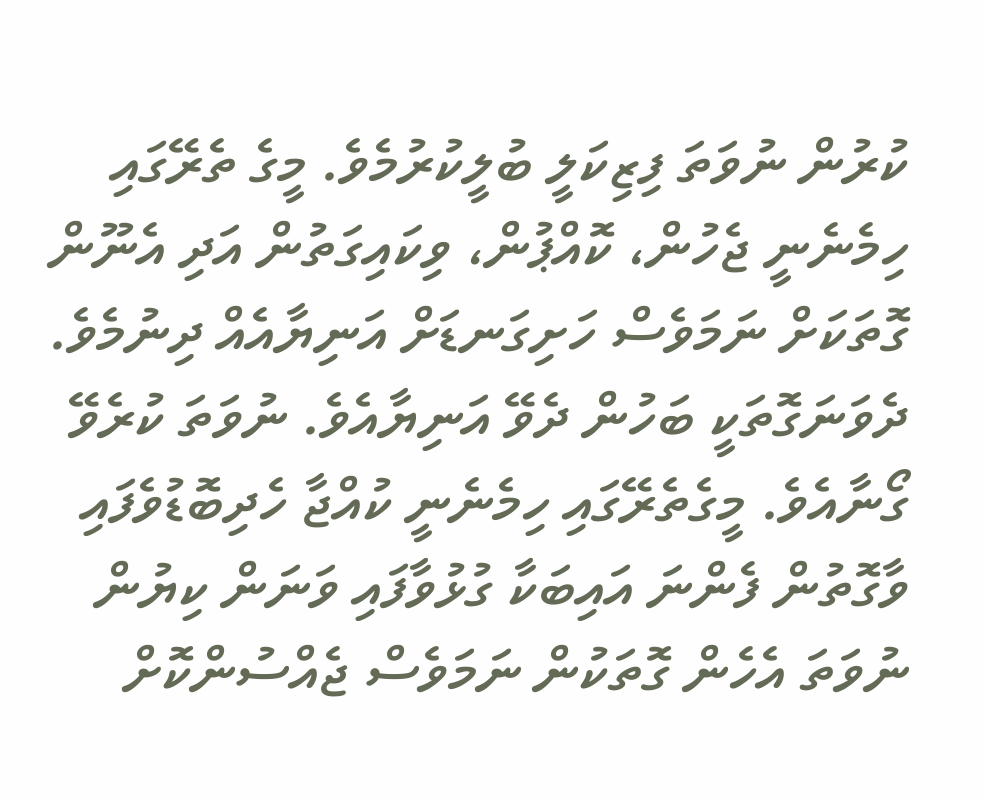ކުރުން ނުވަތަ ފިޒިކަލީ ބުލީކުރުމެވެ. މީގެ ތެރޭގައި ހިމެނެނީ ޖެހުން، ކޮއްޕުން، ވިކައިގަތުން އަދި އެނޫން ގޮތަކަށް ނަމަވެސް ހަށިގަނޑަށް އަނިޔާއެއް ދިނުމެވެ.
ދެވަނަގޮތަކީ ބަހުން ދެވޭ އަނިޔާއެވެ. ނުވަތަ ކުރެވޭ ގޯނާއެވެ. މީގެތެރޭގައި ހިމެނެނީ ކުއްޖާ ހެދިބޮޑުވެފައި ވާގޮތުން ފެންނަ އައިބަކާ ގުޅުވާފައި ވަނަން ކިޔުން ނުވަތަ އެހެން ގޮތަކުން ނަމަވެސް ޖެއްސުންކޮށް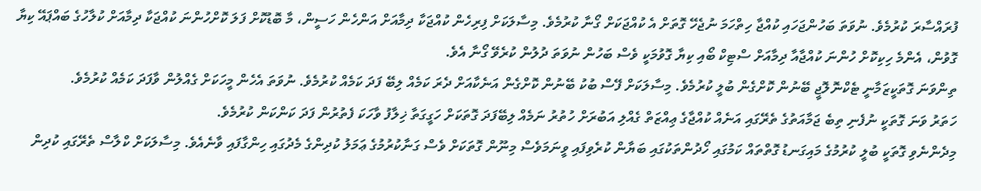ފުރައްސާރަ ކުރުމެވެ. ނުވަތަ ބަހުންޖަހައި ކުއްޖާ ހިތްހަމަ ނުޖެހޭ ގޮތަށް އެ ކުއްޖަކަށް ގޯނާ ކުރުމެވެ. މިސާލަކަށް ފިރިހެން ކުއްޖަކާ ދިމާއަށް އަންހެން ހަސީން، މާ ބޮޑުކޮށް ފަލަ ކޮށްހުންނަ ކުއްޖަކާ ދިމާއަށް ކުލާހުގެ ބައްޕައޭ ކިޔާ ގޮވުން، އެންމެ ހިކިކޮށް ހުންނަ ކުއްޖާއާ ދިމާއަށް ސްޓިކް ބޯއި ކިޔާ ގޮވުމަކީ ވެސް ބަހުން ނުވަތަ ދުލުން ކުރެވޭ ގޯނާ އެވެ.
ތިންވަނަ ގޮތަކީޒަމާނީ ޓެކްނޮލޮޖީ ބޭނުން ކޮށްގެން ބުލީ ކުރުމެވެ. މިސާލަކަށް ފޭސް ބުކު ބޭނުން ކޮށްގެން އަނެކާއަށް ދެރަ ކަމެއް ލިބޭ ފަދަ ކަމެއް ކުރުމެވެ. ނުވަތަ އެހެން މީހަކަށް ގެއްލުން ވާފަދަ ކަމެއް ކުރުމެވެ.
ހަތަރު ވަނަ ގޮތަކީ ނުފެނި ތިބެ ޖަމާއަތުގެ ތެރޭގައި އަނެއް ކުއްޖާގެ ޢިއްޒަތް ގެއްލި އަބުރަށް ހުތުރު ނަމެއް ލިބޭފަދަ ގޮތަކަށް ހަގީގަތާ ޚިލާފު ވާހަކަ ފެތުރުން ފަދަ ކަންކަން ކުރުމެވެ.
މިދެންނެވި ގޮތަކީ ބުލީ ކުރުމުގެ މައިގަނޑު ގޮތްތައް ކަމުގައި ހޯދުންތަކުގައި ބަޔާން ކުރެވިފައި ވީނަމަވެސް މިނޫން ގޮތަކަށް ވެސް ގަނާކުރުމުގެ ޢަމަލު ކުދިންގެ މެދުގައި ހިންގާފައި ވާނެއެވެ. މިސާލަކަށް ކްލާސް ތެރޭގައި ކުދިން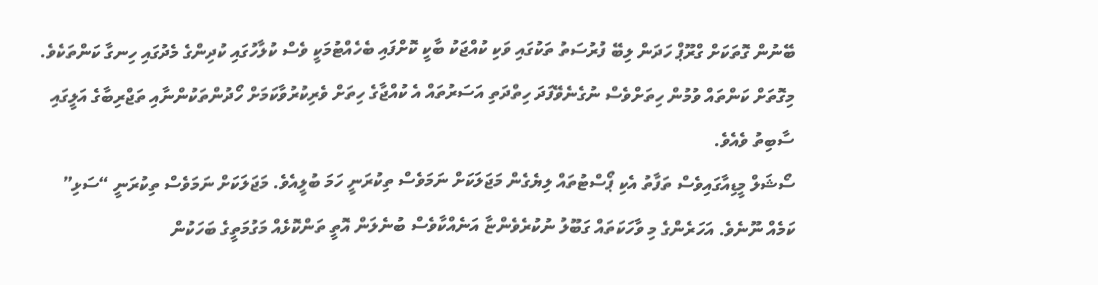ބޭނުން ގޮތަކަށް ގްރޫޕް ހަދަން ލިބޭ ފުރުސަތު ތަކުގައި ވަކި ކުއްޖަކު ބާކީ ކޮށްފައި ބެހެއްޓުމަކީ ވެސް ކުލާހުގައި ކުދިންގެ މެދުގައި ހިނގާ ކަންތަކެވެ.
މިގޮތަށް ކަންތައް ވުމުން ހިތަށްވެސް ނުގެނެވޭފަދަ ހިތްދަތި އަސަރުތައް އެ ކުއްޖާގެ ހިތަށް ވެރިކުރުވާކަމަށް ހޯދުންތަކުންނާއި ތަޖްރިބާގެ އަލީގައި ސާބިތު ވެއެވެ.
ސޯޝަލް މީޑިއާގައިވެސް ތަފާތު އެކި ޕޯސްޓުތައް ލިޔެގެން މަޖަލަކަށް ނަމަވެސް ތިކުރަނީ ހަމަ ބުލީއެވެ. މަޖަލަކަށް ނަމަވެސް ތިކުރަނީ “ސަޅި” ކަމެއް ނޫނެވެ. އަހަރެންގެ މި ވާހަކަތައް ގަބޫލު ނުކުރެވެންޏާ އަނެއްކާވެސް ބުނެލަން އޮތީ ތަންކޮޅެއް މަގުމަތީގެ ބަހަކުން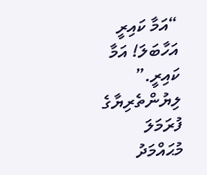“އަމާ ކައިރީ އަހާބަލަ! އަމާ ކައިރީ.”
ލިޔުންތެރިޔާގެ ފުރަމަލަ
މުޙައްމަދު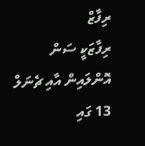ރިފާޒް
ރިފާޒަކީ ސަން އޮންލައިން އާއި ޗެނަލް 13 ގައި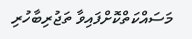މަސައްކަތްކޮށްފައިވާ ތަޖުރިބާހުރި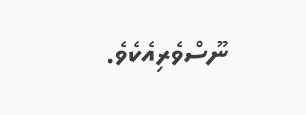ނޫސްވެރިއެކެވެ.